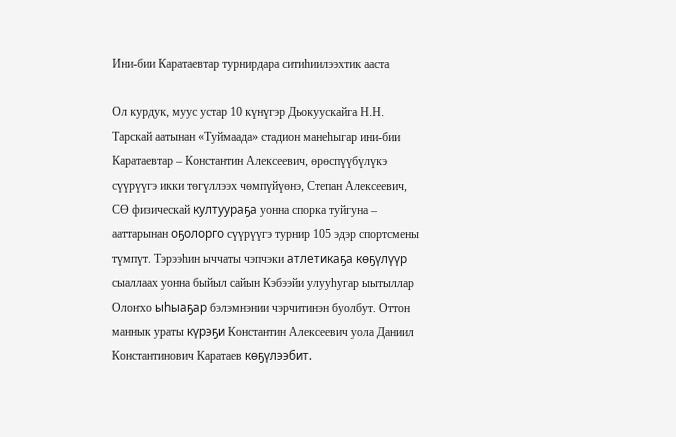Ини-бии Каратаевтар турнирдара ситиһиилээхтик ааста

Ол курдук, муус устар 10 күнүгэр Дьокуускайга Н.Н. Тарскай аатынан «Туймаада» стадион манеһыгар ини-бии Каратаевтар – Константин Алексеевич, өрөспүүбүлүкэ сүүрүүгэ икки төгүллээх чөмпүйүөнэ, Степан Алексеевич, СӨ физическай култуураҕа уонна спорка туйгуна – ааттарынан оҕолорго сүүрүүгэ турнир 105 эдэр спортсмены түмпүт. Тэрээһин ыччаты чэпчэки атлетикаҕа көҕүлүүр сыаллаах уонна быйыл сайын Кэбээйи улууһугар ыытыллар Олоҥхо ыһыаҕар бэлэмнэнии чэрчитинэн буолбут. Оттон маннык ураты күрэҕи Константин Алексеевич уола Даниил Константинович Каратаев көҕүлээбит.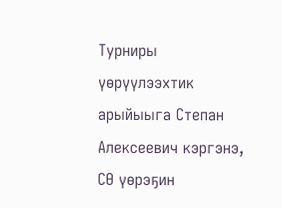Турниры үөрүүлээхтик арыйыыга Степан Алексеевич кэргэнэ, СӨ үөрэҕин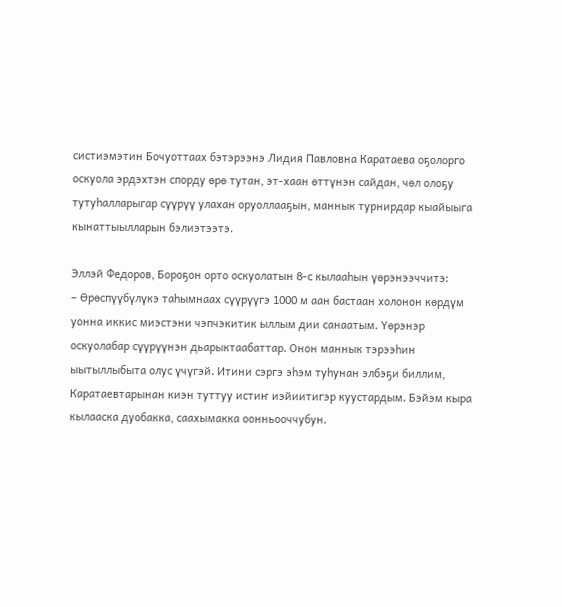систиэмэтин Бочуоттаах бэтэрээнэ Лидия Павловна Каратаева оҕолорго оскуола эрдэхтэн спорду өрө тутан, эт-хаан өттүнэн сайдан, чөл олоҕу тутуһалларыгар сүүрүү улахан оруоллааҕын, маннык турнирдар кыайыыга кынаттыылларын бэлиэтээтэ.

Эллэй Федоров, Бороҕон орто оскуолатын 8-с кылааһын үөрэнээччитэ:
– Өрөспүүбүлүкэ таһымнаах сүүрүүгэ 1000 м аан бастаан холонон көрдүм уонна иккис миэстэни чэпчэкитик ыллым дии санаатым. Үөрэнэр оскуолабар сүүрүүнэн дьарыктаабаттар. Онон маннык тэрээһин ыытыллыбыта олус үчүгэй. Итини сэргэ эһэм туһунан элбэҕи биллим, Каратаевтарынан киэн туттуу истиҥ иэйиитигэр куустардым. Бэйэм кыра кылааска дуобакка, саахымакка оонньооччубун.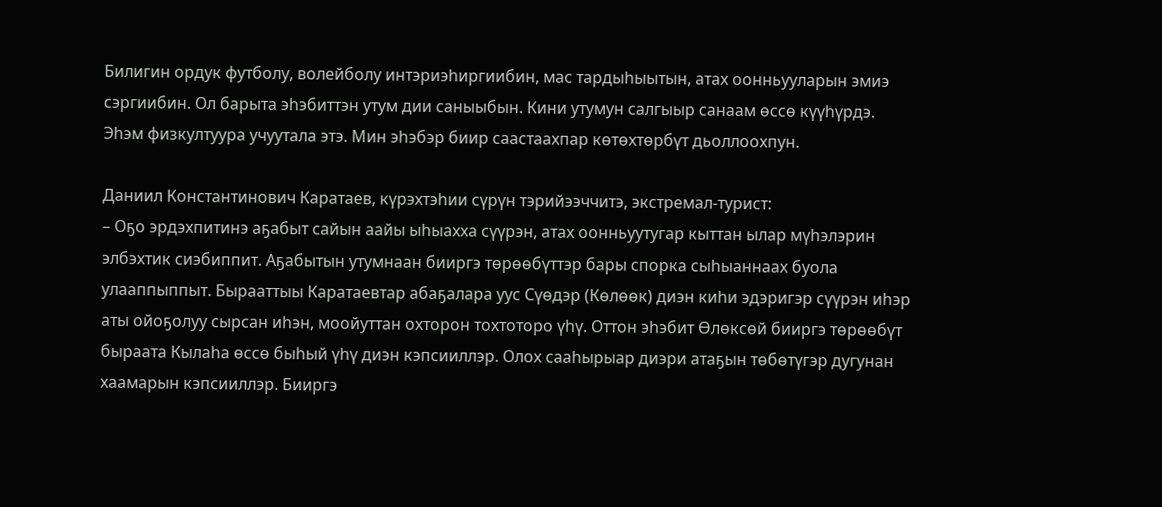Билигин ордук футболу, волейболу интэриэһиргиибин, мас тардыһыытын, атах оонньууларын эмиэ сэргиибин. Ол барыта эһэбиттэн утум дии саныыбын. Кини утумун салгыыр санаам өссө күүһүрдэ. Эһэм физкултуура учуутала этэ. Мин эһэбэр биир саастаахпар көтөхтөрбүт дьоллоохпун.

Даниил Константинович Каратаев, күрэхтэһии сүрүн тэрийээччитэ, экстремал-турист:
– Оҕо эрдэхпитинэ аҕабыт сайын аайы ыһыахха сүүрэн, атах оонньуутугар кыттан ылар мүһэлэрин элбэхтик сиэбиппит. Аҕабытын утумнаан бииргэ төрөөбүттэр бары спорка сыһыаннаах буола улааппыппыт. Бырааттыы Каратаевтар абаҕалара уус Сүөдэр (Көлөөк) диэн киһи эдэригэр сүүрэн иһэр аты ойоҕолуу сырсан иһэн, моойуттан охторон тохтоторо үһү. Оттон эһэбит Өлөксөй бииргэ төрөөбүт быраата Кылаһа өссө быһый үһү диэн кэпсииллэр. Олох сааһырыар диэри атаҕын төбөтүгэр дугунан хаамарын кэпсииллэр. Бииргэ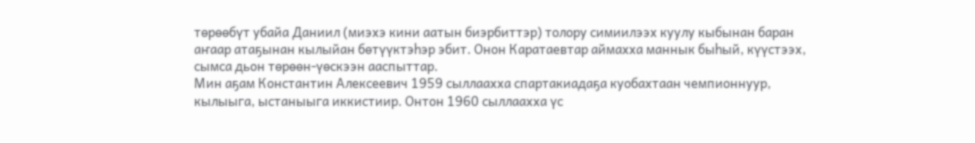төрөөбүт убайа Даниил (миэхэ кини аатын биэрбиттэр) толору симиилээх куулу кыбынан баран аҥаар атаҕынан кылыйан бөтүүктэһэр эбит. Онон Каратаевтар аймахха маннык быһый, күүстээх, сымса дьон төрөөн-үөскээн ааспыттар.
Мин аҕам Константин Алексеевич 1959 сыллаахха спартакиадаҕа куобахтаан чемпионнуур, кылыыга, ыстаныыга иккистиир. Онтон 1960 сыллаахха үс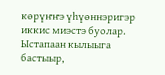көрүҥҥэ үһүөннэригэр иккис миэстэ буолар. Ыстапаан кылыыга бастыыр,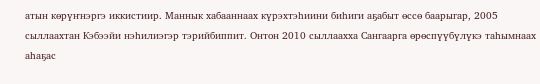атын көрүҥнэргэ иккистиир. Маннык хабааннаах күрэхтэһиини биһиги аҕабыт өссө баарыгар, 2005 сыллаахтан Кэбээйи нэһилиэгэр тэрийбиппит. Онтон 2010 сыллаахха Сангаарга өрөспүүбүлүкэ таһымнаах аһаҕас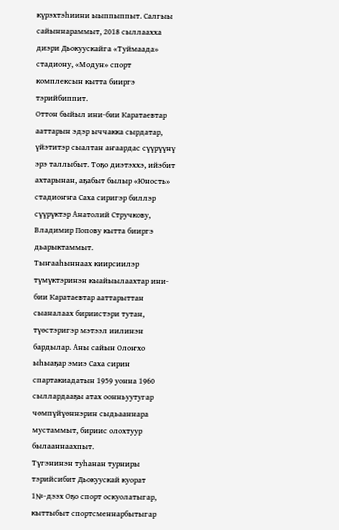күрэхтэһиини ыыппыппыт. Салгыы сайыннараммыт, 2018 сыллаахха диэри Дьокуускайга «Туймаада» стадиону, «Модун» спорт комплексын кытта бииргэ тэрийбиппит.
Оттон быйыл ини-бии Каратаевтар ааттарын эдэр ыччакка сырдатар, үйэтитэр сыалтан аҥаардас сүүрүүнү эрэ таллыбыт. Тоҕо диэтэххэ, ийэбит ахтарынан, аҕабыт былыр «Юность» стадиоҥҥа Саха сиригэр биллэр сүүрүктэр Анатолий Стручкову, Владимир Попову кытта бииргэ дьарыктаммыт.
Тыҥааһыннаах киирсиилэр түмүктэринэн кыайыылаахтар ини-бии Каратаевтар ааттарыттан сыаналаах бириистэри тутан, түөстэригэр мэтээл иилинэн бардылар. Аны сайын Олоҥхо ыһыаҕар эмиэ Саха сирин спартакиадатын 1959 уонна 1960 сыллардааҕы атах оонньуутугар чөмпүйүөннэрин сыдьааннара мустаммыт, бириис олохтуур былааннаахпыт.
Түгэнинэн туһанан турниры тэрийсибит Дьокуускай куорат 1№-дээх Оҕо спорт оскуолатыгар, кыттыбыт спортсменнарбытыгар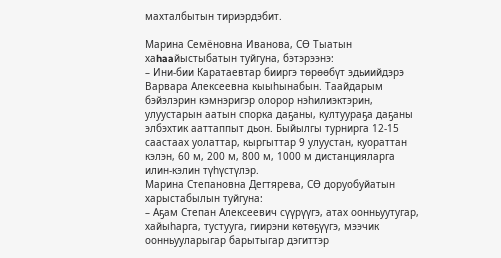махталбытын тириэрдэбит.

Марина Семёновна Иванова, СӨ Тыатын хаhaaйыстыбатын туйгуна, бэтэрээнэ:
– Ини-бии Каратаевтар бииргэ төрөөбүт эдьиийдэрэ Варвара Алексеевна кыыhынaбын. Таайдарым бэйэлэрин кэмнэригэр олорор нэһилиэктэрин, улуустарын аатын спорка даҕаны, култуураҕа даҕаны элбэхтик ааттаппыт дьон. Быйылгы турнирга 12-15 саастаах уолаттар, кыргыттар 9 улуустан, куораттан кэлэн, 60 м, 200 м, 800 м, 1000 м дистанцияларга илин-кэлин түһүстүлэр.
Марина Степановна Дегтярева, СӨ доруобуйатын харыстабылын туйгуна:
– Аҕам Степан Алексеевич сүүрүүгэ, атах оонньуутугар, хайыһарга, тустууга, гиирэни көтөҕүүгэ, мээчик оонньууларыгар барытыгар дэгиттэр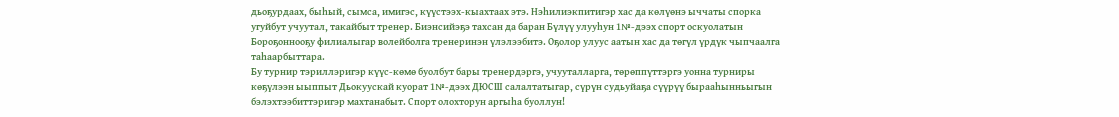дьоҕурдаах, быһый, сымса, имигэс, күүстээх-кыахтаах этэ. Нэһилиэкпитигэр хас да көлүөнэ ыччаты спорка угуйбут учуутал, такайбыт тренер. Биэнсийэҕэ тахсан да баран Бүлүү улууһун 1№-дээх спорт оскуолатын Бороҕоннооҕу филиалыгар волейболга тренеринэн үлэлээбитэ. Оҕолор улуус аатын хас да төгүл үрдүк чыпчаалга таһаарбыттара.
Бу турнир тэриллэригэр күүс-көмө буолбут бары тренердэргэ, учууталларга, төрөппүттэргэ уонна турниры көҕүлээн ыыппыт Дьокуускай куорат 1№-дээх ДЮСШ салалтатыгар, сүрүн судьуйаҕа сүүрүү бырааһынньыгын бэлэхтээбиттэригэр махтанабыт. Спорт олохторун аргыһа буоллун!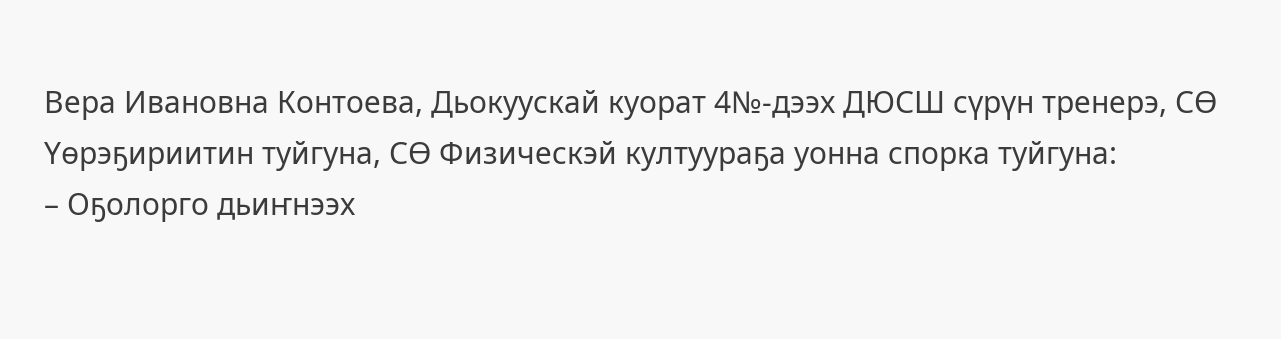Вера Ивановна Контоева, Дьокуускай куорат 4№-дээх ДЮСШ сүрүн тренерэ, СӨ Үөрэҕириитин туйгуна, СӨ Физическэй култуураҕа уонна спорка туйгуна:
– Оҕолорго дьиҥнээх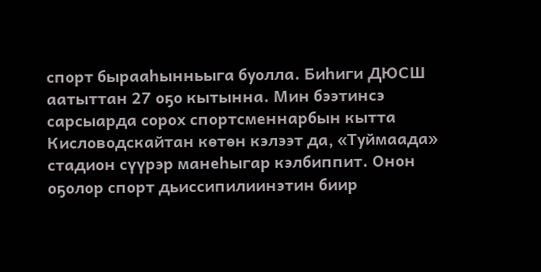спорт бырааһынньыга буолла. Биһиги ДЮСШ аатыттан 27 оҕо кытынна. Мин бээтинсэ сарсыарда сорох спортсменнарбын кытта Кисловодскайтан көтөн кэлээт да, «Туймаада» стадион сүүрэр манеһыгар кэлбиппит. Онон оҕолор спорт дьиссипилиинэтин биир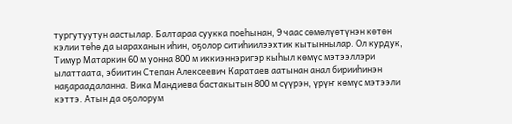тургутуутун аастылар. Балтараа суукка поеһынан, 9 чаас сөмөлүөтүнэн көтөн кэлии төһө да ыараханын иһин, оҕолор ситиһиилээхтик кытыннылар. Ол курдук, Тимур Матаркин 60 м уонна 800 м иккиэннэригэр кыһыл көмүс мэтээллэри ылаттаата, эбиитин Степан Алексеевич Каратаев аатынан анал бирииһинэн наҕараадаланна. Вика Мандиева бастакытын 800 м сүүрэн, үрүҥ көмүс мэтээли кэттэ. Атын да оҕолорум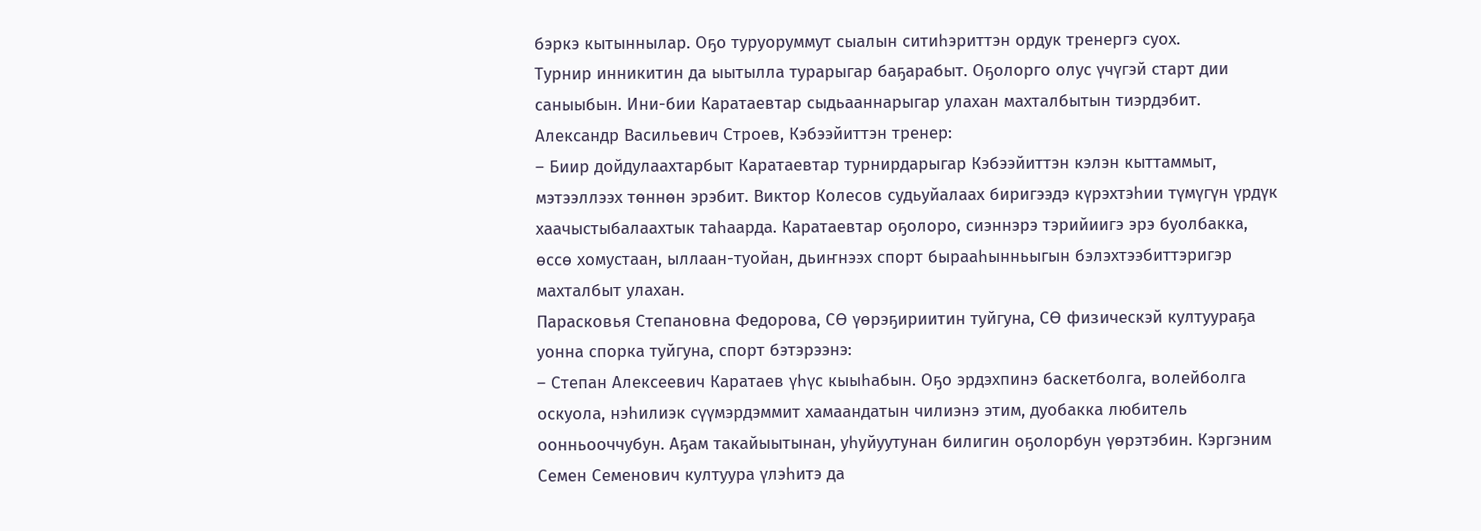бэркэ кытыннылар. Оҕо туруоруммут сыалын ситиһэриттэн ордук тренергэ суох.
Турнир инникитин да ыытылла турарыгар баҕарабыт. Оҕолорго олус үчүгэй старт дии саныыбын. Ини-бии Каратаевтар сыдьааннарыгар улахан махталбытын тиэрдэбит.
Александр Васильевич Строев, Кэбээйиттэн тренер:
– Биир дойдулаахтарбыт Каратаевтар турнирдарыгар Кэбээйиттэн кэлэн кыттаммыт, мэтээллээх төннөн эрэбит. Виктор Колесов судьуйалаах биригээдэ күрэхтэһии түмүгүн үрдүк хаачыстыбалаахтык таһаарда. Каратаевтар оҕолоро, сиэннэрэ тэрийиигэ эрэ буолбакка, өссө хомустаан, ыллаан-туойан, дьиҥнээх спорт бырааһынньыгын бэлэхтээбиттэригэр махталбыт улахан.
Парасковья Степановна Федорова, СӨ үөрэҕириитин туйгуна, СӨ физическэй култуураҕа уонна спорка туйгуна, спорт бэтэрээнэ:
– Степан Алексеевич Каратаев үһүс кыыһабын. Оҕо эрдэхпинэ баскетболга, волейболга оскуола, нэһилиэк сүүмэрдэммит хамаандатын чилиэнэ этим, дуобакка любитель оонньооччубун. Аҕам такайыытынан, уһуйуутунан билигин оҕолорбун үөрэтэбин. Кэргэним Семен Семенович култуура үлэһитэ да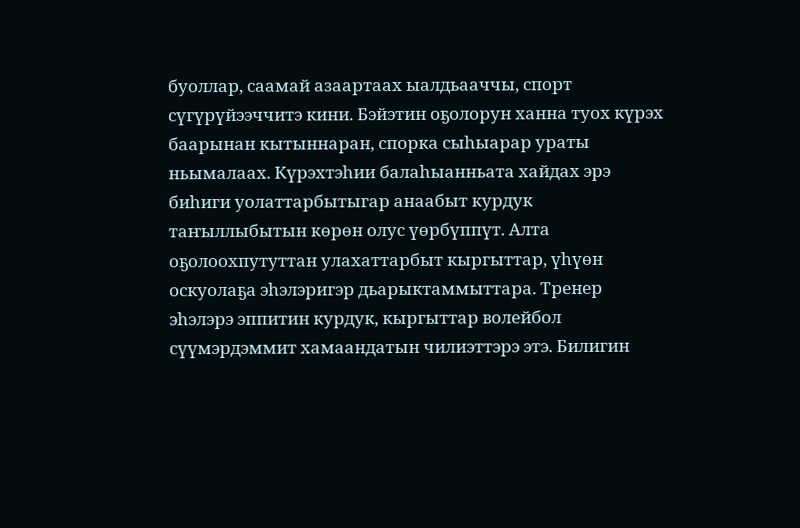буоллар, саамай азаартаах ыалдьааччы, спорт сүгүрүйээччитэ кини. Бэйэтин оҕолорун ханна туох күрэх баарынан кытыннаран, спорка сыһыарар ураты ньымалаах. Күрэхтэһии балаһыанньата хайдах эрэ биһиги уолаттарбытыгар анаабыт курдук таҥыллыбытын көрөн олус үөрбүппүт. Алта оҕолоохпутуттан улахаттарбыт кыргыттар, үһүөн оскуолаҕа эһэлэригэр дьарыктаммыттара. Тренер эһэлэрэ эппитин курдук, кыргыттар волейбол сүүмэрдэммит хамаандатын чилиэттэрэ этэ. Билигин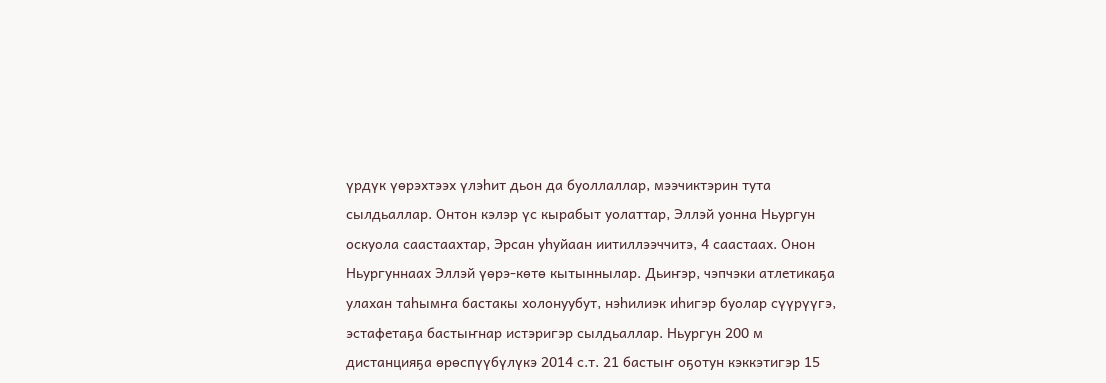үрдүк үөрэхтээх үлэһит дьон да буоллаллар, мээчиктэрин тута сылдьаллар. Онтон кэлэр үс кырабыт уолаттар, Эллэй уонна Ньургун оскуола саастаахтар, Эрсан уһуйаан иитиллээччитэ, 4 саастаах. Онон Ньургуннаах Эллэй үөрэ-көтө кытыннылар. Дьиҥэр, чэпчэки атлетикаҕа улахан таһымҥа бастакы холонуубут, нэһилиэк иһигэр буолар сүүрүүгэ, эстафетаҕа бастыҥнар истэригэр сылдьаллар. Ньургун 200 м дистанцияҕа өрөспүүбүлүкэ 2014 с.т. 21 бастыҥ оҕотун кэккэтигэр 15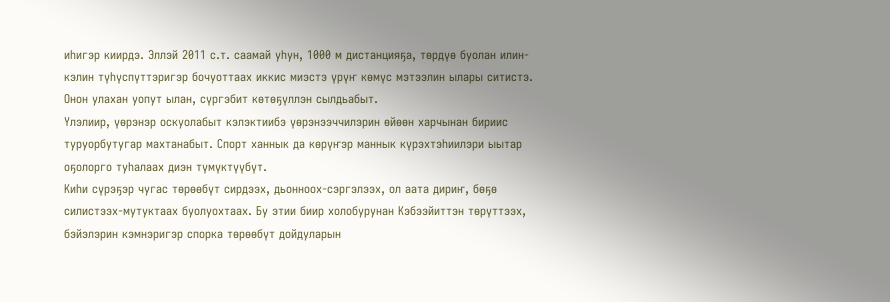иһигэр киирдэ. Эллэй 2011 с.т. саамай уһун, 1000 м дистанцияҕа, төрдүө буолан илин-кэлин түһүспүттэригэр бочуоттаах иккис миэстэ үрүҥ көмүс мэтээлин ылары ситистэ. Онон улахан уопут ылан, сүргэбит көтөҕүллэн сылдьабыт.
Үлэлиир, үөрэнэр оскуолабыт кэлэктиибэ үөрэнээччилэрин өйөөн харчынан бириис туруорбутугар махтанабыт. Спорт ханнык да көрүҥэр маннык күрэхтэһиилэри ыытар оҕолорго туһалаах диэн түмүктүүбүт.
Киһи сүрэҕэр чугас төрөөбүт сирдээх, дьонноох-сэргэлээх, ол аата дириҥ, бөҕө силистээх-мутуктаах буолуохтаах. Бу этии биир холобурунан Кэбээйиттэн төрүттээх, бэйэлэрин кэмнэригэр спорка төрөөбүт дойдуларын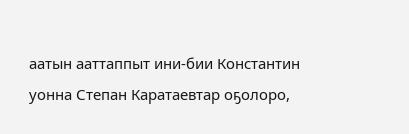аатын ааттаппыт ини-бии Константин уонна Степан Каратаевтар оҕолоро,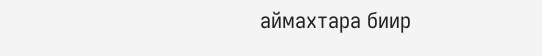аймахтара биир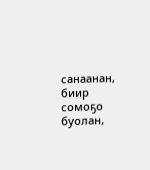санаанан, биир сомоҕо буолан,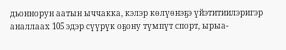дьоннорун аатын ыччакка, кэлэр көлүөнэҕэ үйэтитиилэригэр аналлаах 105 эдэр сүүрүк оҕону түмпүт спорт, ырыа-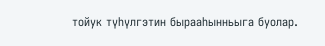тойук түһүлгэтин бырааһынньыга буолар.